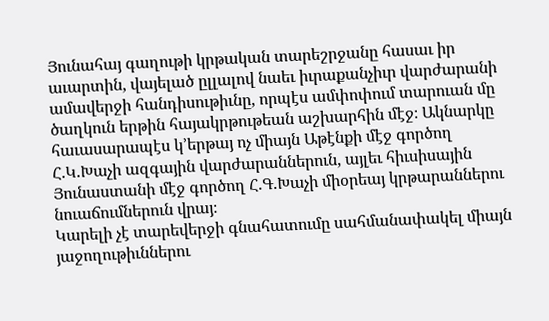Յունահայ գաղութի կրթական տարեշրջանը հասաւ իր աւարտին, վայելած ըլլալով նաեւ իւրաքանչիւր վարժարանի ամավերջի հանդիսութիւնը, որպէս ամփոփում տարուան մը ծաղկուն երթին հայակրթութեան աշխարհին մէջ։ Ակնարկը հաւասարապէս կ՚երթայ ոչ միայն Աթէնքի մէջ գործող Հ.Կ.Խաչի ազգային վարժարաններուն, այլեւ հիւսիսային Յունաստանի մէջ գործող Հ.Գ.Խաչի միօրեայ կրթարաններու նուաճումներուն վրայ։
Կարելի չէ տարեվերջի գնահատումը սահմանափակել միայն յաջողութիւններու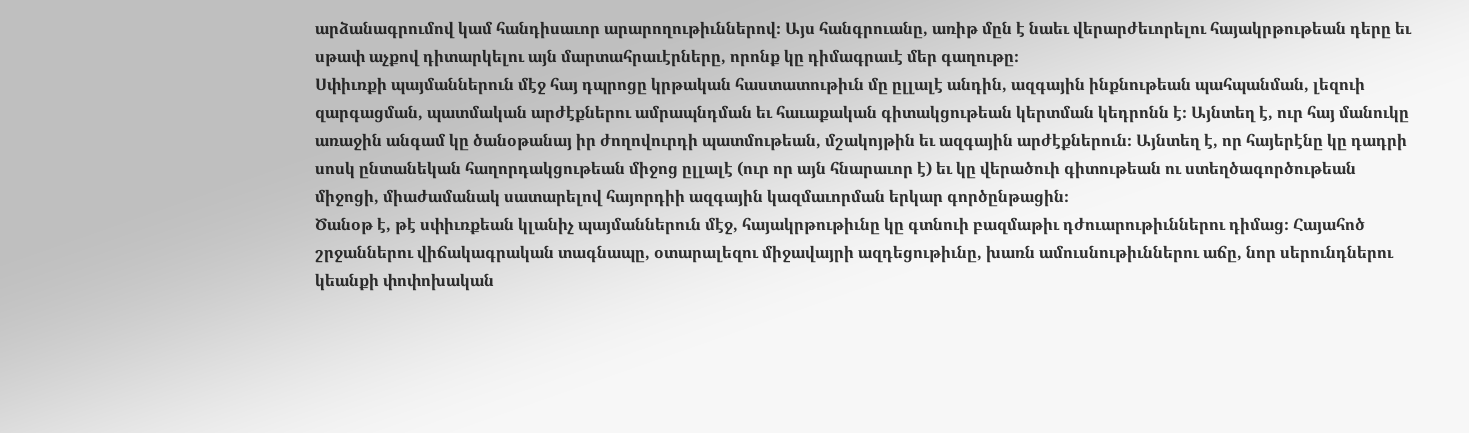արձանագրումով կամ հանդիսաւոր արարողութիւններով։ Այս հանգրուանը, առիթ մըն է նաեւ վերարժեւորելու հայակրթութեան դերը եւ սթափ աչքով դիտարկելու այն մարտահրաւէրները, որոնք կը դիմագրաւէ մեր գաղութը։
Սփիւռքի պայմաններուն մէջ հայ դպրոցը կրթական հաստատութիւն մը ըլլալէ անդին, ազգային ինքնութեան պահպանման, լեզուի զարգացման, պատմական արժէքներու ամրապնդման եւ հաւաքական գիտակցութեան կերտման կեդրոնն է։ Այնտեղ է, ուր հայ մանուկը առաջին անգամ կը ծանօթանայ իր ժողովուրդի պատմութեան, մշակոյթին եւ ազգային արժէքներուն։ Այնտեղ է, որ հայերէնը կը դադրի սոսկ ընտանեկան հաղորդակցութեան միջոց ըլլալէ (ուր որ այն հնարաւոր է) եւ կը վերածուի գիտութեան ու ստեղծագործութեան միջոցի, միաժամանակ սատարելով հայորդիի ազգային կազմաւորման երկար գործընթացին։
Ծանօթ է, թէ սփիւռքեան կլանիչ պայմաններուն մէջ, հայակրթութիւնը կը գտնուի բազմաթիւ դժուարութիւններու դիմաց։ Հայահոծ շրջաններու վիճակագրական տագնապը, օտարալեզու միջավայրի ազդեցութիւնը, խառն ամուսնութիւններու աճը, նոր սերունդներու կեանքի փոփոխական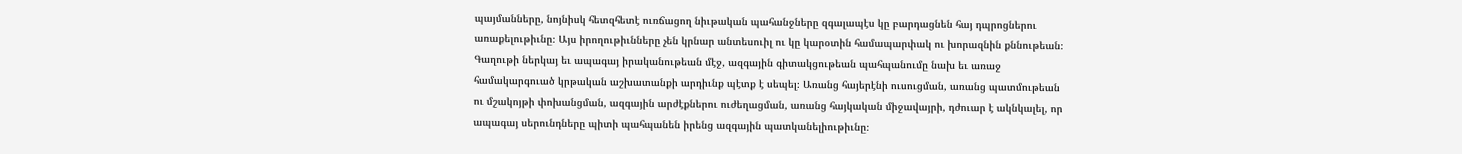պայմանները, նոյնիսկ հետզհետէ ուռճացող նիւթական պահանջները զգալապէս կը բարդացնեն հայ դպրոցներու առաքելութիւնը։ Այս իրողութիւնները չեն կրնար անտեսուիլ ու կը կարօտին համապարփակ ու խորազնին քննութեան։
Գաղութի ներկայ եւ ապագայ իրականութեան մէջ, ազգային գիտակցութեան պահպանումը նախ եւ առաջ համակարգուած կրթական աշխատանքի արդիւնք պէտք է սեպել։ Առանց հայերէնի ուսուցման, առանց պատմութեան ու մշակոյթի փոխանցման, ազգային արժէքներու ուժեղացման, առանց հայկական միջավայրի, դժուար է ակնկալել, որ ապագայ սերունդները պիտի պահպանեն իրենց ազգային պատկանելիութիւնը։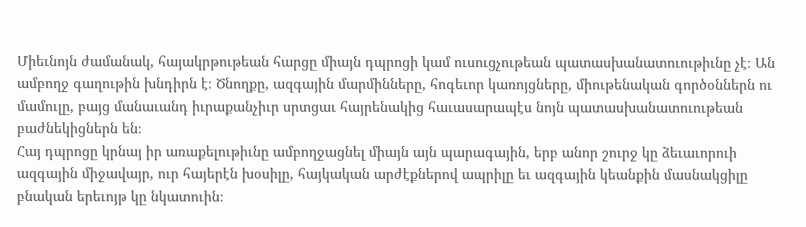Միեւնոյն ժամանակ, հայակրթութեան հարցը միայն դպրոցի կամ ուսուցչութեան պատասխանատուութիւնը չէ։ Ան ամբողջ գաղութին խնդիրն է։ Ծնողքը, ազգային մարմինները, հոգեւոր կառոյցները, միութենական գործօններն ու մամուլը, բայց մանաւանդ իւրաքանչիւր սրտցաւ հայրենակից հաւասարապէս նոյն պատասխանատուութեան բաժնեկիցներն են։
Հայ դպրոցը կրնայ իր առաքելութիւնը ամբողջացնել միայն այն պարագային, երբ անոր շուրջ կը ձեւաւորուի ազգային միջավայր, ուր հայերէն խօսիլը, հայկական արժէքներով ապրիլը եւ ազգային կեանքին մասնակցիլը բնական երեւոյթ կը նկատուին։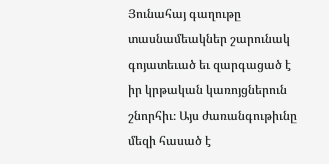Յունահայ գաղութը տասնամեակներ շարունակ գոյատեւած եւ զարգացած է իր կրթական կառոյցներուն շնորհիւ։ Այս ժառանգութիւնը մեզի հասած է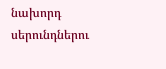նախորդ սերունդներու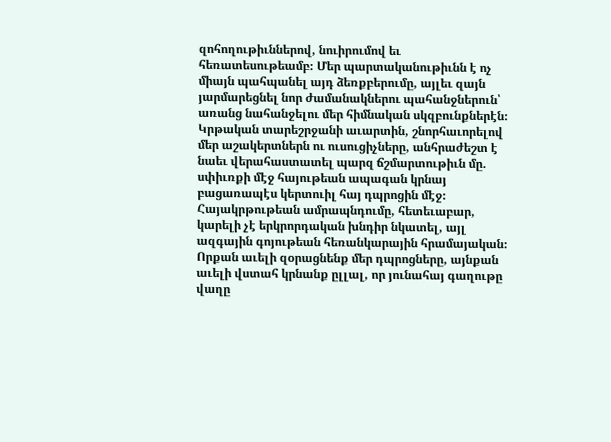զոհողութիւններով, նուիրումով եւ հեռատեսութեամբ։ Մեր պարտականութիւնն է ոչ միայն պահպանել այդ ձեռքբերումը, այլեւ զայն յարմարեցնել նոր ժամանակներու պահանջներուն՝ առանց նահանջելու մեր հիմնական սկզբունքներէն։
Կրթական տարեշրջանի աւարտին, շնորհաւորելով մեր աշակերտներն ու ուսուցիչները, անհրաժեշտ է նաեւ վերահաստատել պարզ ճշմարտութիւն մը. սփիւռքի մէջ հայութեան ապագան կրնայ բացառապէս կերտուիլ հայ դպրոցին մէջ։ Հայակրթութեան ամրապնդումը, հետեւաբար, կարելի չէ երկրորդական խնդիր նկատել, այլ ազգային գոյութեան հեռանկարային հրամայական։
Որքան աւելի զօրացնենք մեր դպրոցները, այնքան աւելի վստահ կրնանք ըլլալ, որ յունահայ գաղութը վաղը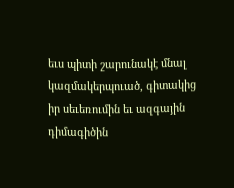եւս պիտի շարունակէ մնալ կազմակերպուած, գիտակից իր սեւեռումին եւ ազգային դիմագիծին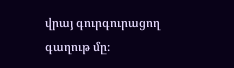վրայ գուրգուրացող գաղութ մը։